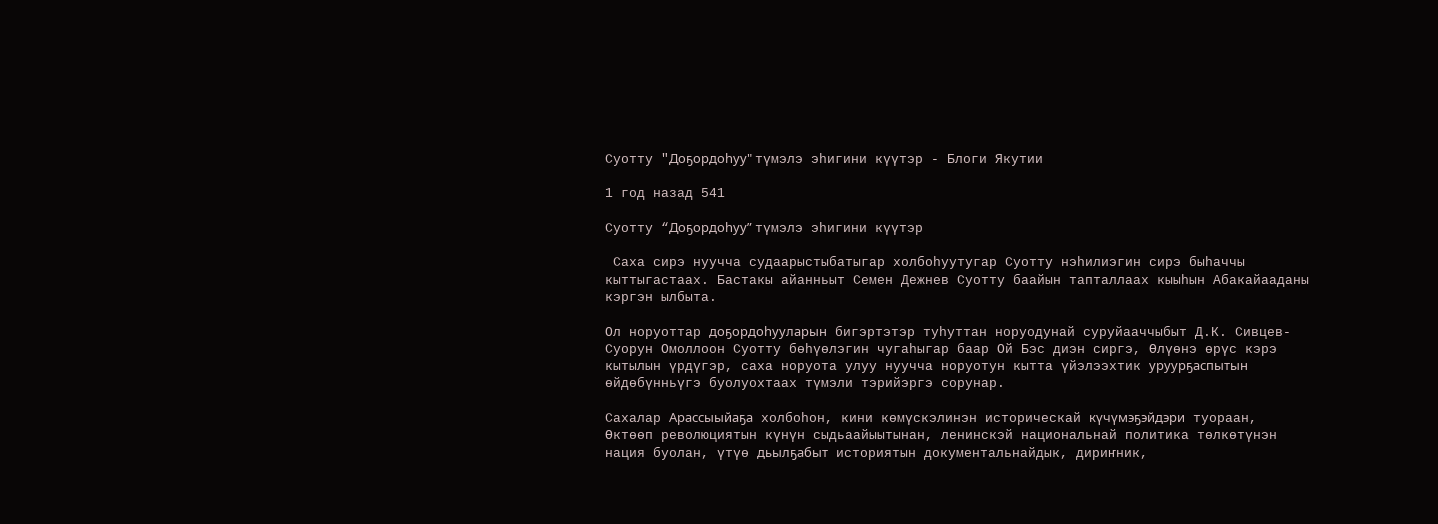Суотту "Доҕордоһуу" түмэлэ эһигини күүтэр - Блоги Якутии

1 год назад 541

Суотту “Доҕордоһуу” түмэлэ эһигини күүтэр

 Саха сирэ нуучча судаарыстыбатыгар холбоһуутугар Суотту нэһилиэгин сирэ быһаччы кыттыгастаах. Бастакы айанньыт Семен Дежнев Суотту баайын тапталлаах кыыһын Абакайааданы кэргэн ылбыта.

Ол норуоттар доҕордоһууларын бигэртэтэр туһуттан норуодунай суруйааччыбыт Д.К. Cивцев-Суорун Омоллоон Суотту бөһүөлэгин чугаһыгар баар Ой Бэс диэн сиргэ, Өлүөнэ өрүс кэрэ кытылын үрдүгэр, саха норуота улуу нуучча норуотун кытта үйэлээхтик уруурҕаспытын өйдөбүнньүгэ буолуохтаах түмэли тэрийэргэ сорунар.

Сахалар Арассыыйаҕа холбоһон, кини көмүскэлинэн историческай күчүмэҕэйдэри туораан, Өктөөп революциятын күнүн сыдьаайыытынан, ленинскэй национальнай политика төлкөтүнэн нация буолан, үтүө дьылҕабыт историятын документальнайдык, дириҥник,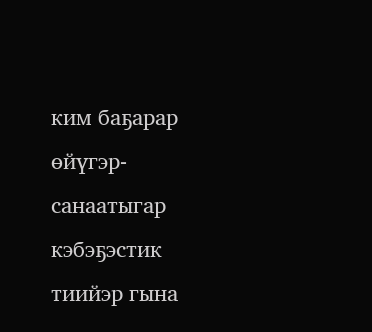ким баҕарар өйүгэр-санаатыгар кэбэҕэстик тиийэр гына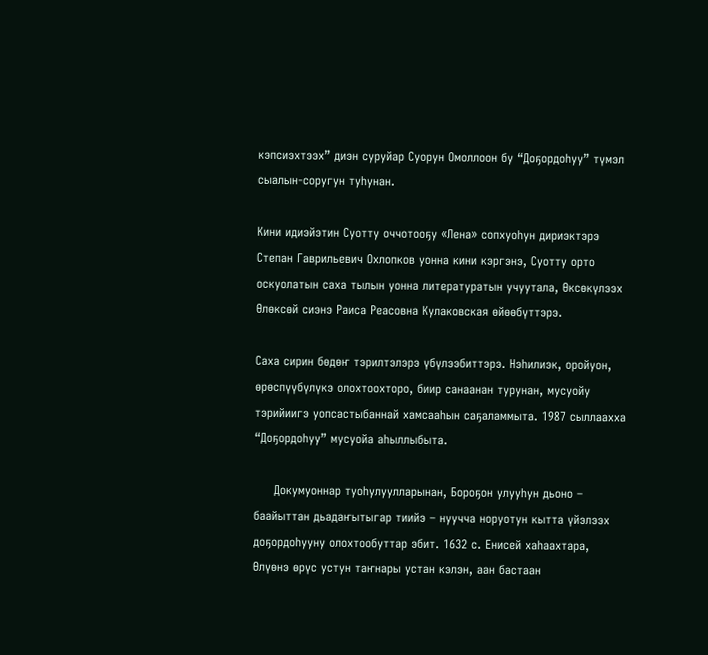кэпсиэхтээх” диэн суруйар Суорун Омоллоон бу “Доҕордоһуу” түмэл сыалын-соругун туһунан.

Кини идиэйэтин Суотту оччотооҕу «Лена» сопхуоһун дириэктэрэ Степан Гаврильевич Охлопков уонна кини кэргэнэ, Суотту орто оскуолатын саха тылын уонна литературатын учуутала, Өксөкүлээх Өлөксөй сиэнэ Раиса Реасовна Кулаковская өйөөбүттэрэ.

Саха сирин бөдөҥ тэрилтэлэрэ үбүлээбиттэрэ. Нэһилиэк, оройуон, өрөспүүбүлүкэ олохтоохторо, биир санаанан турунан, мусуойу тэрийиигэ уопсастыбаннай хамсааһын саҕаламмыта. 1987 сыллаахха “Доҕордоһуу” мусуойа аһыллыбыта.

     Докумуоннар туоһулуулларынан, Бороҕон улууһун дьоно – баайыттан дьадаҥытыгар тиийэ – нуучча норуотун кытта үйэлээх доҕордоһууну олохтообуттар эбит. 1632 с. Енисей хаһаахтара, Өлүөнэ өрүс устун таҥнары устан кэлэн, аан бастаан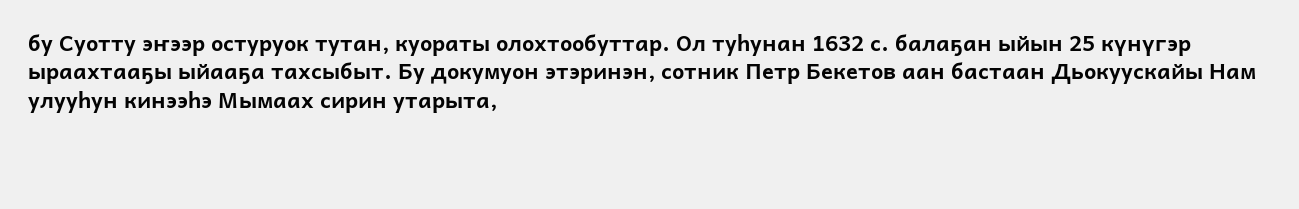бу Суотту эҥээр остуруок тутан, куораты олохтообуттар. Ол туһунан 1632 с. балаҕан ыйын 25 күнүгэр ыраахтааҕы ыйааҕа тахсыбыт. Бу докумуон этэринэн, сотник Петр Бекетов аан бастаан Дьокуускайы Нам улууһун кинээһэ Мымаах сирин утарыта,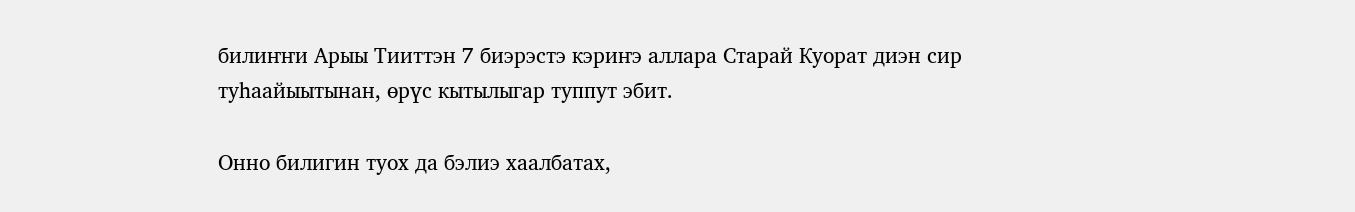билиҥҥи Арыы Тииттэн 7 биэрэстэ кэриҥэ аллара Старай Куорат диэн сир туһаайыытынан, өрүс кытылыгар туппут эбит.

Онно билигин туох да бэлиэ хаалбатах,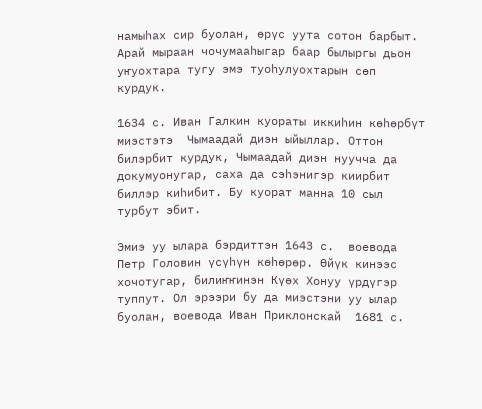намыһах сир буолан, өрүс уута сотон барбыт. Арай мыраан чочумааһыгар баар былыргы дьон  уҥуохтара тугу эмэ туоһулуохтарын сөп курдук.

1634 с. Иван Галкин куораты иккиһин көһөрбүт миэстэтэ  Чымаадай диэн ыйыллар. Оттон билэрбит курдук, Чымаадай диэн нуучча да докумуонугар, саха да сэһэнигэр киирбит биллэр киһибит. Бу куорат манна 10 сыл турбут эбит.

Эмиэ уу ылара бэрдиттэн 1643 с.  воевода Петр Головин үсүһүн көһөрөр. Өйүк кинээс хочотугар, билиҥҥинэн Күөх Хонуу үрдүгэр туппут. Ол эрээри бу да миэстэни уу ылар буолан, воевода Иван Приклонскай  1681 с.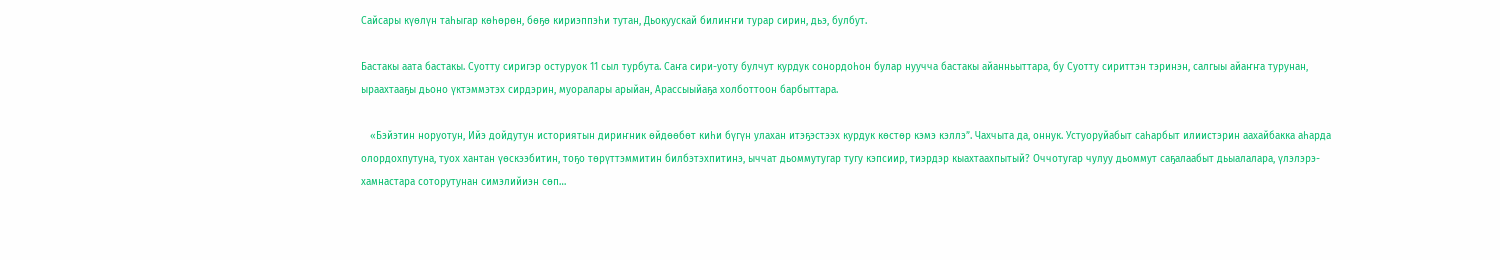Сайсары күөлүн таһыгар көһөрөн, бөҕө кириэппэһи тутан, Дьокуускай билиҥҥи турар сирин, дьэ, булбут.

Бастакы аата бастакы. Суотту сиригэр остуруок 11 сыл турбута. Саҥа сири-уоту булчут курдук сонордоһон булар нуучча бастакы айанньыттара, бу Суотту сириттэн тэринэн, салгыы айаҥҥа турунан, ыраахтааҕы дьоно үктэммэтэх сирдэрин, муоралары арыйан, Арассыыйаҕа холботтоон барбыттара.

   «Бэйэтин норуотун, Ийэ дойдутун историятын дириҥник өйдөөбөт киһи бүгүн улахан итэҕэстээх курдук көстөр кэмэ кэллэ”. Чахчыта да, оннук. Устуоруйабыт саһарбыт илиистэрин аахайбакка аһарда олордохпутуна, туох хантан үөскээбитин, тоҕо төрүттэммитин билбэтэхпитинэ, ыччат дьоммутугар тугу кэпсиир, тиэрдэр кыахтаахпытый? Оччотугар чулуу дьоммут саҕалаабыт дьыалалара, үлэлэрэ-хамнастара соторутунан симэлийиэн сөп…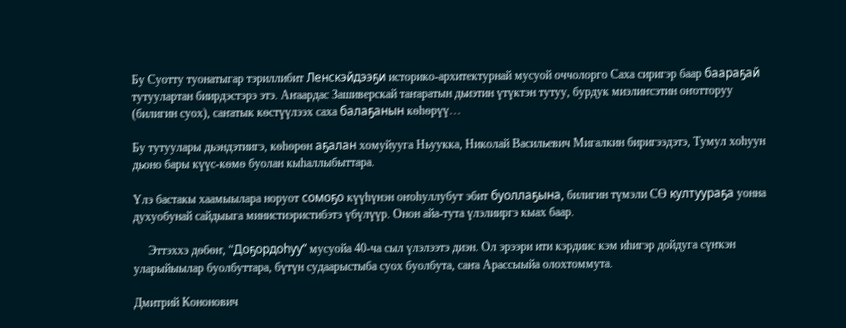Бу Суотту туонатыгар тэриллибит Ленскэйдээҕи историко-архитектурнай мусуой оччолорго Саха сиригэр баар баараҕай тутуулартан биирдэстэрэ этэ. Аҥаардас Зашиверскай таҥаратын дьиэтин үтүктэн тутуу, бурдук миэлиҥсэтин оҥотторуу (билигин суох), саҥатык көстүүлээх саха балаҕанын көһөрүү…

Бу тутуулары дьэндэтиигэ, көһөрөн аҕалан хомуйууга Ньуукка, Николай Васильевич Мигалкин биригээдэтэ, Тумул хоһуун дьоно бары күүс-көмө буолан кыһаллыбыттара.

Үлэ бастакы хаамыылара норуот сомоҕо күүһүнэн оҥоһуллубут эбит буоллаҕына, билигин түмэли СӨ култуураҕа уонна духуобунай сайдыыга министиэристибэтэ үбүлүүр. Онон айа-тута үлэлииргэ кыах баар.

     Эттэххэ дөбөҥ, “Доҕордоһуу” мусуойа 40-ча сыл үлэлээтэ диэн. Ол эрээри ити кэрдиис кэм иһигэр дойдуга сүҥкэн уларыйыылар буолбуттара, бүтүн судаарыстыба суох буолбута, саҥа Арассыыйа олохтоммута.

Дмитрий Кононович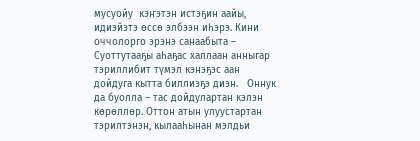мусуойу  кэҥэтэн истэҕин аайы, идиэйэтэ өссө элбээн иһэрэ. Кини оччолорго эрэнэ санаабыта – Суоттутааҕы аһаҕас халлаан анныгар тэриллибит түмэл кэнэҕэс аан дойдуга кытта биллиэҕэ диэн.   Оннук да буолла – тас дойдулартан кэлэн көрөллөр. Оттон атын улуустартан тэрилтэнэн, кылааһынан мэлдьи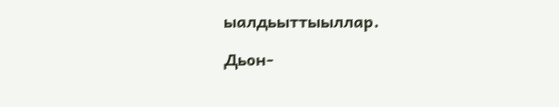ыалдьыттыыллар.

Дьон-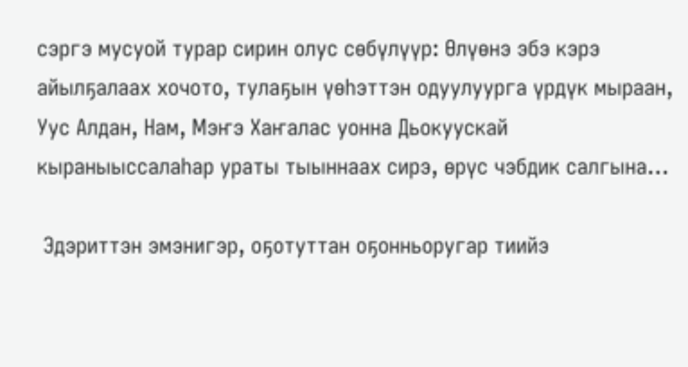сэргэ мусуой турар сирин олус сөбүлүүр: Өлүөнэ эбэ кэрэ айылҕалаах хочото, тулаҕын үөһэттэн одуулуурга үрдүк мыраан, Уус Алдан, Нам, Мэҥэ Хаҥалас уонна Дьокуускай кыраныыссалаһар ураты тыыннаах сирэ, өрүс чэбдик салгына…

 Эдэриттэн эмэнигэр, оҕотуттан оҕонньоругар тиийэ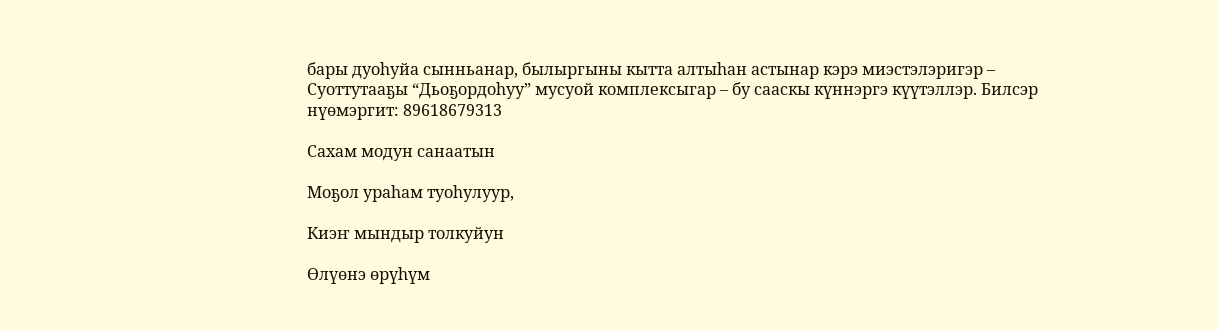бары дуоһуйа сынньанар, былыргыны кытта алтыһан астынар кэрэ миэстэлэригэр – Суоттутааҕы “Дьоҕордоһуу” мусуой комплексыгар – бу сааскы күннэргэ күүтэллэр. Билсэр нүөмэргит: 89618679313

Сахам модун санаатын

Моҕол ураһам туоһулуур,

Киэҥ мындыр толкуйун

Өлүөнэ өрүһүм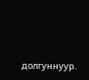долгуннуур.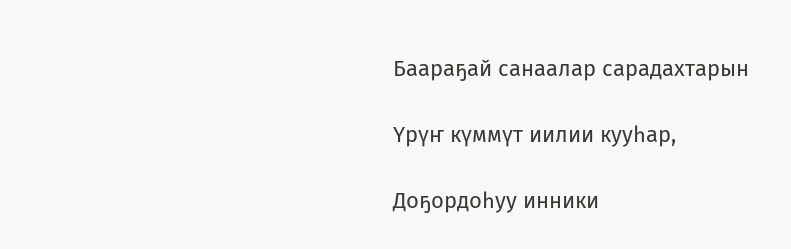Баараҕай санаалар сарадахтарын

Үрүҥ күммүт иилии кууһар,

Доҕордоһуу инники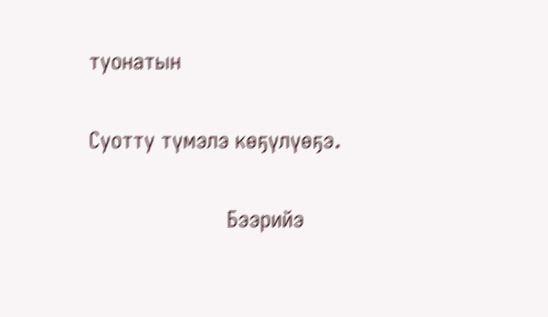туонатын

Суотту түмэлэ көҕүлүөҕэ.

                       Бээрийэ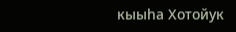кыыһа Хотойук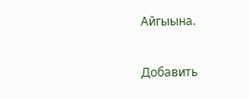Айгыына.

Добавить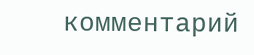комментарий